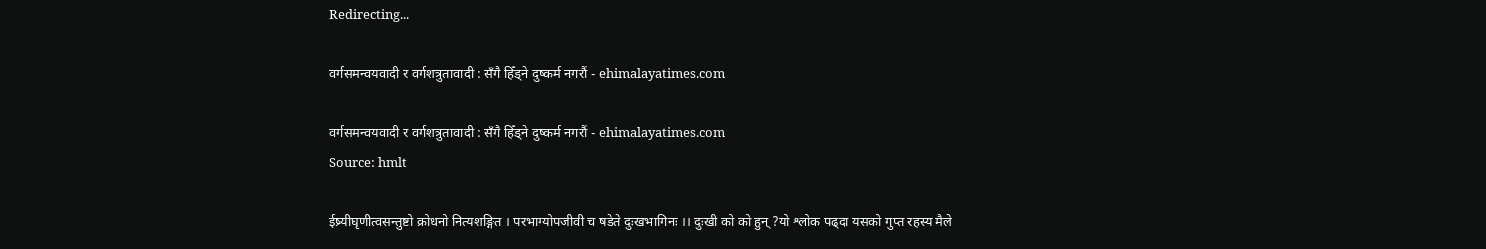Redirecting...

वर्गसमन्वयवादी र वर्गशत्रुतावादी : सँगै हिँड्ने दुष्कर्म नगरौं - ehimalayatimes.com

वर्गसमन्वयवादी र वर्गशत्रुतावादी : सँगै हिँड्ने दुष्कर्म नगरौं - ehimalayatimes.com
Source: hmlt

ईष्र्यीघृणीत्वसन्तुष्टो क्रोधनो नित्यशङ्गित । परभाग्योपजीवी च षडेते दुःखभागिनः ।। दुःखी को को हुन् ?यो श्लोक पढ्दा यसको गुप्त रहस्य मैले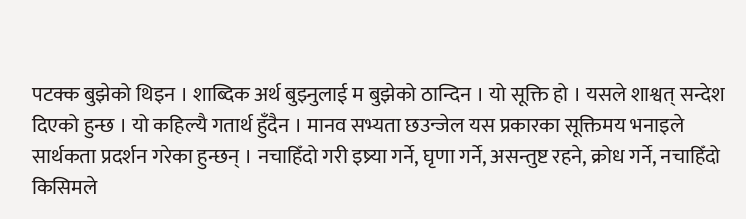पटक्क बुझेको थिइन । शाब्दिक अर्थ बुझ्नुलाई म बुझेको ठान्दिन । यो सूक्ति हो । यसले शाश्वत् सन्देश दिएको हुन्छ । यो कहिल्यै गतार्थ हुँदैन । मानव सभ्यता छउन्जेल यस प्रकारका सूक्तिमय भनाइले सार्थकता प्रदर्शन गरेका हुन्छन् । नचाहिँदो गरी इष्र्या गर्ने, घृणा गर्ने, असन्तुष्ट रहने, क्रोध गर्ने, नचाहिँदो किसिमले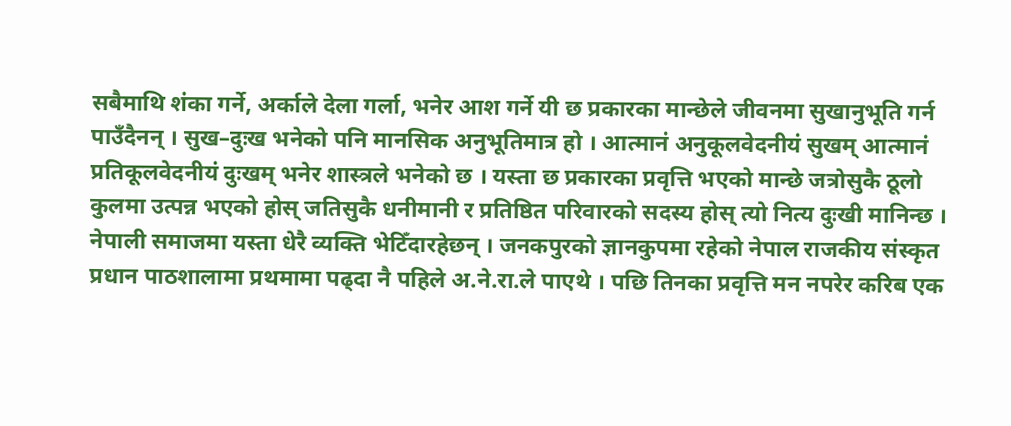सबैमाथि शंका गर्ने, अर्काले देला गर्ला, भनेर आश गर्ने यी छ प्रकारका मान्छेले जीवनमा सुखानुभूति गर्न पाउँदैनन् । सुख–दुःख भनेको पनि मानसिक अनुभूतिमात्र हो । आत्मानं अनुकूलवेदनीयं सुखम् आत्मानं प्रतिकूलवेदनीयं दुःखम् भनेर शास्त्रले भनेको छ । यस्ता छ प्रकारका प्रवृत्ति भएको मान्छे जत्रोसुकै ठूलो कुलमा उत्पन्न भएको होस् जतिसुकै धनीमानी र प्रतिष्ठित परिवारको सदस्य होस् त्यो नित्य दुःखी मानिन्छ । नेपाली समाजमा यस्ता धेरै व्यक्ति भेटिँदारहेछन् । जनकपुरको ज्ञानकुपमा रहेको नेपाल राजकीय संस्कृत प्रधान पाठशालामा प्रथमामा पढ्दा नै पहिले अ.ने.रा.ले पाएथे । पछि तिनका प्रवृत्ति मन नपरेर करिब एक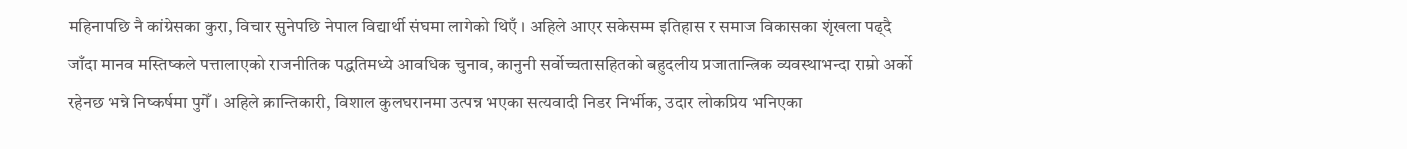महिनापछि नै कांग्रेसका कुरा, विचार सुनेपछि नेपाल विद्यार्थी संघमा लागेको थिएँ । अहिले आएर सकेसम्म इतिहास र समाज विकासका शृंखला पढ्दै जाँदा मानव मस्तिष्कले पत्तालाएको राजनीतिक पद्धतिमध्ये आवधिक चुनाव, कानुनी सर्वोच्चतासहितको बहुदलीय प्रजातान्त्रिक व्यवस्थाभन्दा राम्रो अर्को रहेनछ भन्ने निष्कर्षमा पुगेँ । अहिले क्रान्तिकारी, विशाल कुलघरानमा उत्पन्न भएका सत्यवादी निडर निर्भीक, उदार लोकप्रिय भनिएका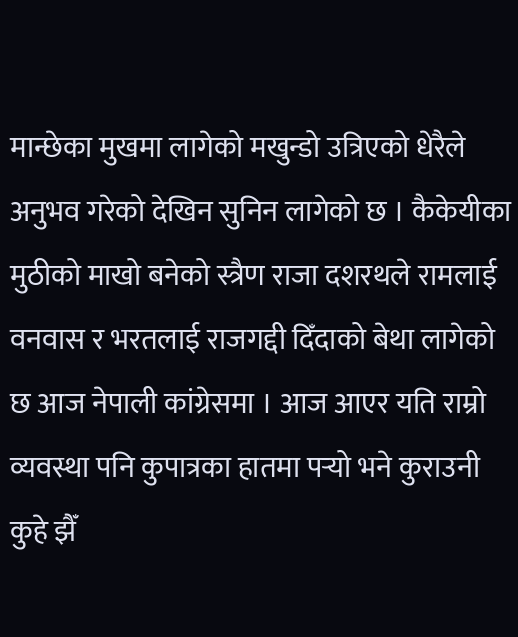मान्छेका मुखमा लागेको मखुन्डो उत्रिएको धेरैले अनुभव गरेको देखिन सुनिन लागेको छ । कैकेयीका मुठीको माखो बनेको स्त्रैण राजा दशरथले रामलाई वनवास र भरतलाई राजगद्दी दिँदाको बेथा लागेको छ आज नेपाली कांग्रेसमा । आज आएर यति राम्रो व्यवस्था पनि कुपात्रका हातमा पर्‍यो भने कुराउनी कुहे झैँ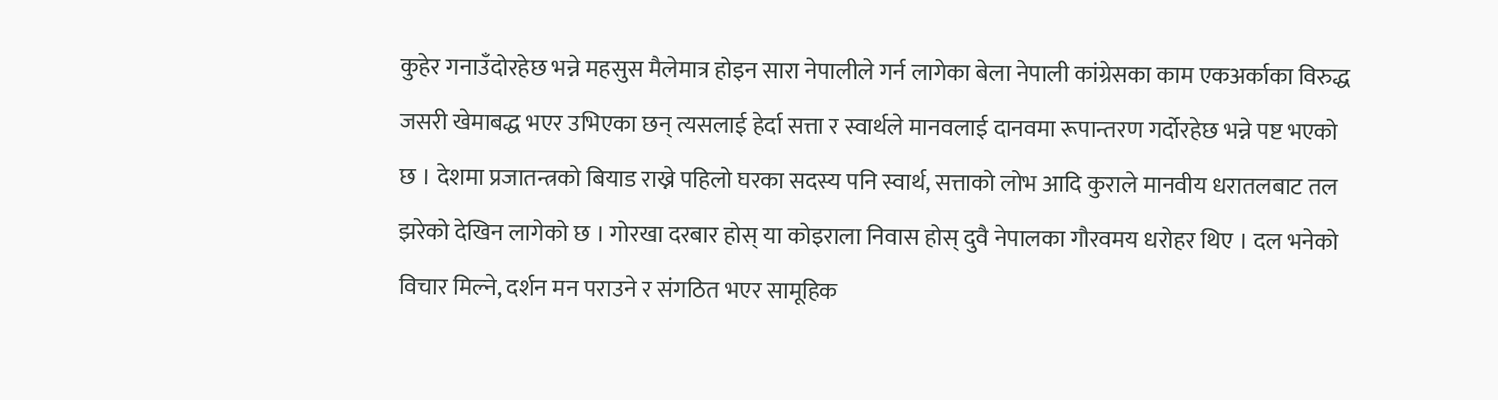कुहेर गनाउँदोरहेछ भन्ने महसुस मैलेमात्र होइन सारा नेपालीले गर्न लागेका बेला नेपाली कांग्रेसका काम एकअर्काका विरुद्ध जसरी खेमाबद्ध भएर उभिएका छन् त्यसलाई हेर्दा सत्ता र स्वार्थले मानवलाई दानवमा रूपान्तरण गर्दोरहेछ भन्ने पष्ट भएको छ । देशमा प्रजातन्त्रको बियाड राख्ने पहिलो घरका सदस्य पनि स्वार्थ, सत्ताको लोभ आदि कुराले मानवीय धरातलबाट तल झरेको देखिन लागेको छ । गोरखा दरबार होस् या कोइराला निवास होस् दुवै नेपालका गौरवमय धरोहर थिए । दल भनेको विचार मिल्ने, दर्शन मन पराउने र संगठित भएर सामूहिक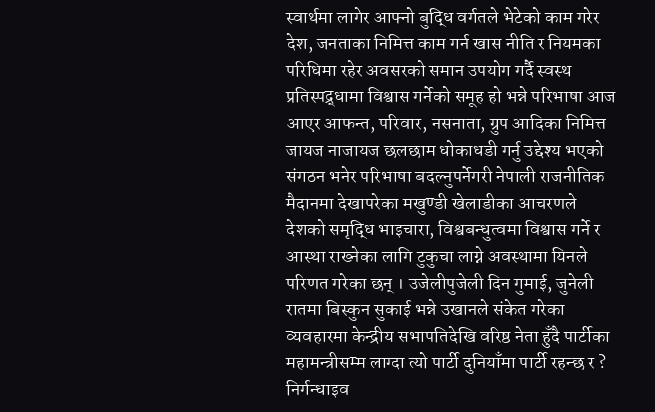स्वार्थमा लागेर आफ्नो बुद्धि वर्गतले भेटेको काम गरेर देश, जनताका निमित्त काम गर्न खास नीति र नियमका परिधिमा रहेर अवसरको समान उपयोग गर्दै स्वस्थ प्रतिस्पद्र्धामा विश्वास गर्नेको समूह हो भन्ने परिभाषा आज आएर आफन्त, परिवार, नसनाता, ग्रुप आदिका निमित्त जायज नाजायज छलछाम धोकाधडी गर्नु उद्देश्य भएको संगठन भनेर परिभाषा बदल्नुपर्नेगरी नेपाली राजनीतिक मैदानमा देखापरेका मखुण्डी खेलाडीका आचरणले देशको समृद्धि भाइचारा, विश्वबन्धुत्वमा विश्वास गर्ने र आस्था राख्नेका लागि टुकुचा लाग्ने अवस्थामा यिनले परिणत गरेका छन् । उजेलीपुजेली दिन गुमाई, जुनेली रातमा बिस्कुन सुकाई भन्ने उखानले संकेत गरेका व्यवहारमा केन्द्रीय सभापतिदेखि वरिष्ठ नेता हुँदै पार्टीका महामन्त्रीसम्म लाग्दा त्यो पार्टी दुनियाँमा पार्टी रहन्छ र ? निर्गन्धाइव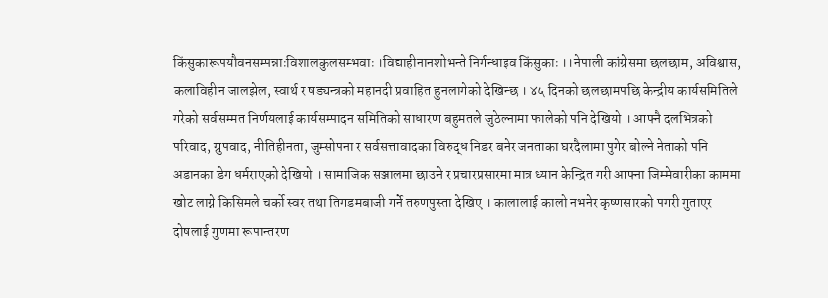किंसुकारूपयौवनसम्पन्नाःविशालकुलसम्भवाः ।विद्याहीनानशोभन्ते निर्गन्धाइव किंसुकाः ।।नेपाली कांग्रेसमा छलछाम, अविश्वास, कलाविहीन जालझेल, स्वार्थ र षड्यन्त्रको महानदी प्रवाहित हुनलागेको देखिन्छ । ४५ दिनको छलछामपछि केन्द्रीय कार्यसमितिले गरेको सर्वसम्मत निर्णयलाई कार्यसम्पादन समितिको साधारण बहुमतले जुठेल्नामा फालेको पनि देखियो । आफ्नै दलभित्रको परिवाद, ग्रुपवाद, नीतिहीनता, जुम्सोपना र सर्वसत्तावादका विरुद्ध निडर बनेर जनताका घरदैलामा पुगेर बोल्ने नेताको पनि अडानका डेग धर्मराएको देखियो । सामाजिक सञ्जालमा छाउने र प्रचारप्रसारमा मात्र ध्यान केन्द्रित गरी आफ्ना जिम्मेवारीका काममा खोट लाग्ने किसिमले चर्को स्वर तथा तिगडमबाजी गर्ने तरुणपुस्ता देखिए । कालालाई कालो नभनेर कृष्णसारको पगरी गुताएर दोषलाई गुणमा रूपान्तरण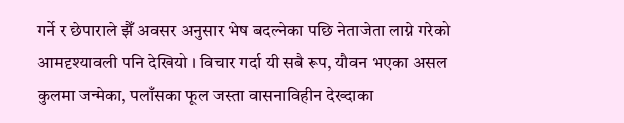गर्ने र छेपाराले झैँ अवसर अनुसार भेष बदल्नेका पछि नेताजेता लाग्ने गरेको आमदृश्यावली पनि देखियो । विचार गर्दा यी सबै रूप, यौवन भएका असल कुलमा जन्मेका, पलाँसका फूल जस्ता वासनाविहीन देख्दाका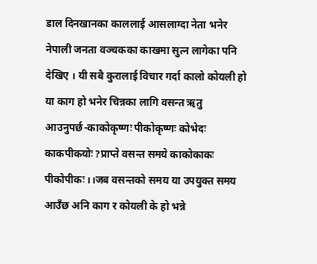डाल दिनखानका काललाई आसलाग्दा नेता भनेर नेपाली जनता वञ्चकका काखमा सुत्न लागेका पनि देखिए । यी सबै कुरालाई विचार गर्दा कालो कोयली हो या काग हो भनेर चिन्नका लागि वसन्त ऋतु आउनुपर्छ-काकोकृष्णः पीकोकृष्णः कोभेदः काकपीकयोः?प्राप्ते वसन्त समये काकोकाकः पीकोपीकः ।।जब वसन्तको समय या उपयुक्त समय आउँछ अनि काग र कोयली के हो भन्ने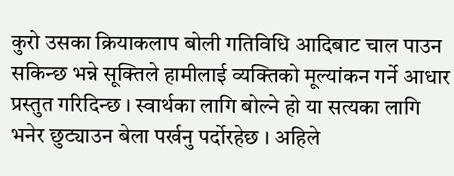कुरो उसका क्रियाकलाप बोली गतिविधि आदिबाट चाल पाउन सकिन्छ भन्ने सूक्तिले हामीलाई व्यक्तिको मूल्यांकन गर्ने आधार प्रस्तुत गरिदिन्छ । स्वार्थका लागि बोल्ने हो या सत्यका लागि भनेर छुट्याउन बेला पर्खनु पर्दोरहेछ । अहिले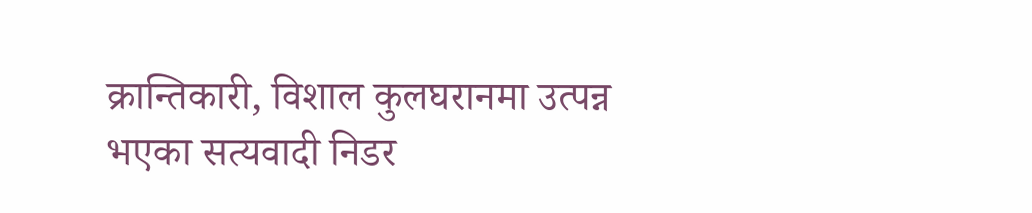क्रान्तिकारी, विशाल कुलघरानमा उत्पन्न भएका सत्यवादी निडर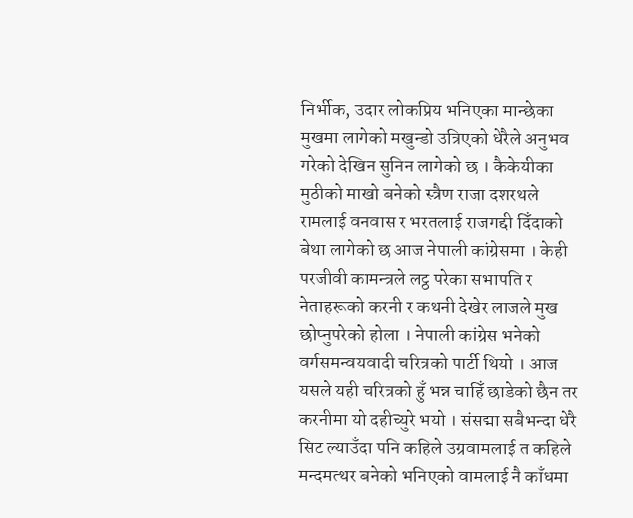निर्भीक, उदार लोकप्रिय भनिएका मान्छेका मुखमा लागेको मखुन्डो उत्रिएको धेरैले अनुभव गरेको देखिन सुनिन लागेको छ । कैकेयीका मुठीको माखो बनेको स्त्रैण राजा दशरथले रामलाई वनवास र भरतलाई राजगद्दी दिँदाको बेथा लागेको छ आज नेपाली कांग्रेसमा । केही परजीवी कामन्त्रले लट्ठ परेका सभापति र नेताहरूको करनी र कथनी देखेर लाजले मुख छोप्नुपरेको होला । नेपाली कांग्रेस भनेको वर्गसमन्वयवादी चरित्रको पार्टी थियो । आज यसले यही चरित्रको हुँ भन्न चाहिँ छाडेको छैन तर करनीमा यो दहीच्युरे भयो । संसद्मा सबैभन्दा धेरै सिट ल्याउँदा पनि कहिले उग्रवामलाई त कहिले मन्दमत्थर बनेको भनिएको वामलाई नै काँधमा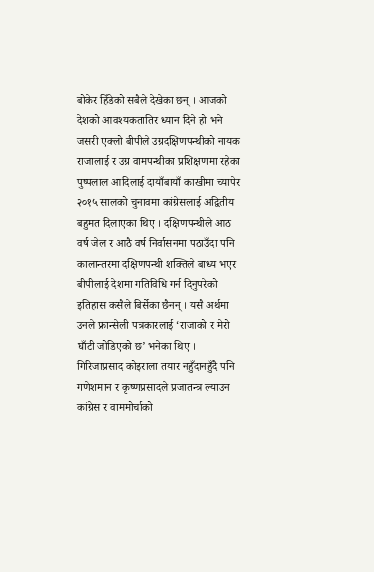बोकेर हिँडेको सबैले देखेका छन् । आजको देशको आवश्यकतातिर ध्यान दिने हो भने जसरी एक्लो बीपीले उग्रदक्षिणपन्थीको नायक राजालाई र उग्र वामपन्थीका प्रशिक्षणमा रहेका पुष्पलाल आदिलाई दायाँबायाँ काखीमा च्यापेर २०१५ सालको चुनावमा कांग्रेसलाई अद्वितीय बहुमत दिलाएका थिए । दक्षिणपन्थीले आठ वर्ष जेल र आठै वर्ष निर्वासनमा पठाउँदा पनि कालान्तरमा दक्षिणपन्थी शक्तिले बाध्य भएर बीपीलाई देशमा गतिविधि गर्न दिनुपरेको इतिहास कसैले बिर्सेका छैनन् । यसै अर्थमा उनले फ्रान्सेली पत्रकारलाई ‘राजाको र मेरो घाँटी जोडिएको छ’ भनेका थिए । गिरिजाप्रसाद कोइराला तयार नहुँदानहुँदै पनि गणेशमान र कृष्णप्रसादले प्रजातन्त्र ल्याउन कांग्रेस र वाममोर्चाको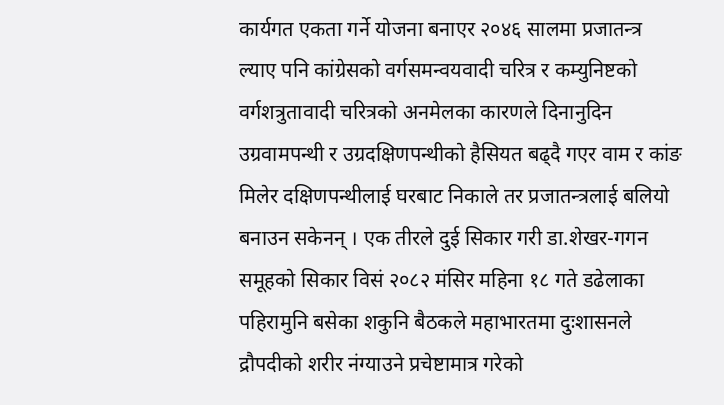कार्यगत एकता गर्ने योजना बनाएर २०४६ सालमा प्रजातन्त्र ल्याए पनि कांग्रेसको वर्गसमन्वयवादी चरित्र र कम्युनिष्टको वर्गशत्रुतावादी चरित्रको अनमेलका कारणले दिनानुदिन उग्रवामपन्थी र उग्रदक्षिणपन्थीको हैसियत बढ्दै गएर वाम र कांङ मिलेर दक्षिणपन्थीलाई घरबाट निकाले तर प्रजातन्त्रलाई बलियो बनाउन सकेनन् । एक तीरले दुई सिकार गरी डा.शेखर-गगन समूहको सिकार विसं २०८२ मंसिर महिना १८ गते डढेलाका पहिरामुनि बसेका शकुनि बैठकले महाभारतमा दुःशासनले द्रौपदीको शरीर नंग्याउने प्रचेष्टामात्र गरेको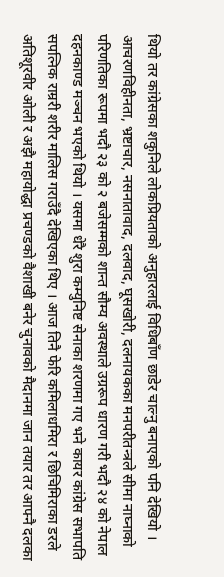थियो तर कांग्रेसका शकुनिले लोकप्रियताको अनुहारलाई विधिबाँण छाडेर चाल्नु बनाएको पनि देखियो । आचरणविहीनता, भ्रष्टाचार, नसनातावाद, दलवाद, घूसखोरी, दलनायकका मनपरीतन्त्रले सीमा नाघ्नाको परिणतिका रूपमा भदौ २३ को २ बजेसम्मको शान्त सौम्य अवस्थाले उग्ररूप धारण गरी भदौ २४ को नेपाल दहनकाण्ड मञ्चन भएको थियो । यसमा धेरै शुरा कम्युनिष्ट सेनाका शरणमा गए भने कायर कांग्रेस सभापति सपत्निक राम्ररी शरीर मालिस गराउँदै देखिएका थिए । आज तिनै फेरि कमिलाधमिरा र छिचिमिराका डरले अतिशूरवीर ओली र अझै महायोद्धा प्रचण्डको वैशाखी बनेर चुनावको मैदानमा जान तयार तर आफ्नै दलका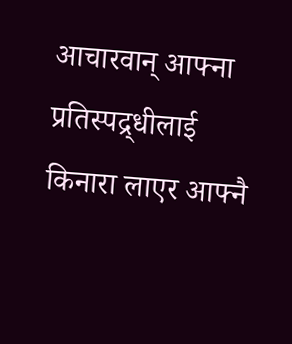आचारवान् आफ्ना प्रतिस्पद्र्धीलाई किनारा लाएर आफ्नै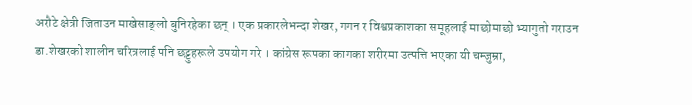अरौटे क्षेत्री जिताउन माखेसाङ्लो बुनिरहेका छन् । एक प्रकारलेभन्दा शेखर, गगन र विश्वप्रकाशका समूहलाई माछोमाछो भ्यागुतो गराउन डा.शेखरको शालीन चरित्रलाई पनि छट्टुहरूले उपयोग गरे । कांग्रेस रूपका कागका शरीरमा उत्पत्ति भएका यी चम्जुम्रा,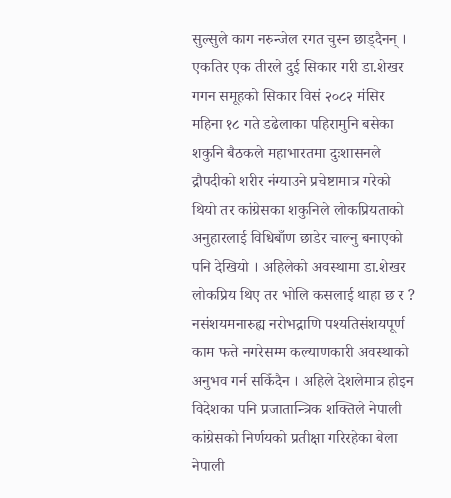सुल्सुले काग नरुन्जेल रगत चुस्न छाड्दैनन् । एकतिर एक तीरले दुई सिकार गरी डा.शेखर गगन समूहको सिकार विसं २०८२ मंसिर महिना १८ गते डढेलाका पहिरामुनि बसेका शकुनि बैठकले महाभारतमा दुःशासनले द्रौपदीको शरीर नंग्याउने प्रचेष्टामात्र गरेको थियो तर कांग्रेसका शकुनिले लोकप्रियताको अनुहारलाई विधिबाँण छाडेर चाल्नु बनाएको पनि देखियो । अहिलेको अवस्थामा डा.शेखर लोकप्रिय थिए तर भोलि कसलाई थाहा छ र ? नसंशयमनारुह्य नरोभद्राणि पश्यतिसंशयपूर्ण काम फत्ते नगरेसम्म कल्याणकारी अवस्थाको अनुभव गर्न सकिँदैन । अहिले देशलेमात्र होइन विदेशका पनि प्रजातान्त्रिक शक्तिले नेपाली कांग्रेसको निर्णयको प्रतीक्षा गरिरहेका बेला नेपाली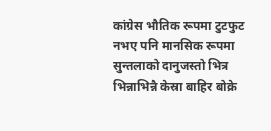कांग्रेस भौतिक रूपमा टुटफुट नभए पनि मानसिक रूपमा सुन्तलाको दानुजस्तो भित्र भिन्नाभिन्नै केस्रा बाहिर बोक्रे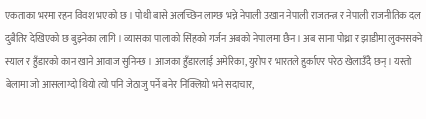एकताका भरमा रहन विवश भएको छ । पोथी बासे अलच्छिन लाग्छ भन्ने नेपाली उखान नेपाली राजतन्त्र र नेपाली राजनीतिक दल दुबैतिर देखिएको छ बुझ्नेका लागि । व्यासका पालाको सिंहको गर्जन अबको नेपालमा छैन । अब साना पोथ्रा र झाडीमा लुक्नसक्ने स्याल र हुँडारको कान खाने आवाज सुनिन्छ । आजका हुँडारलाई अमेरिका, युरोप र भारतले हुर्काएर परेठ खेलाउँदै छन् । यस्तो बेलामा जो आसलाग्दो थियो त्यो पनि जेठाजु पर्ने बनेर निक्लियो भने सदाचार,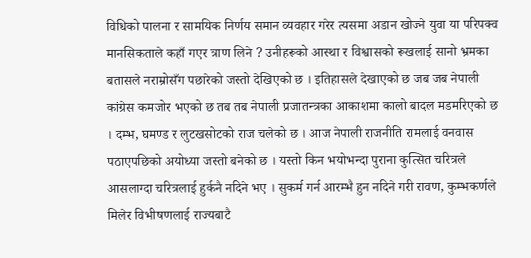विधिको पालना र सामयिक निर्णय समान व्यवहार गरेर त्यसमा अडान खोज्ने युवा या परिपक्व मानसिकताले कहाँ गएर त्राण लिने ? उनीहरूको आस्था र विश्वासको रूखलाई सानो भ्रमका बतासले नराम्रोसँग पछारेको जस्तो देखिएको छ । इतिहासले देखाएको छ जब जब नेपाली कांग्रेस कमजोर भएको छ तब तब नेपाली प्रजातन्त्रका आकाशमा कालो बादल मडमरिएको छ । दम्भ, घमण्ड र लुटखसोटको राज चलेको छ । आज नेपाली राजनीति रामलाई वनवास पठाएपछिको अयोध्या जस्तो बनेको छ । यस्तो किन भयोभन्दा पुराना कुत्सित चरित्रले आसलाग्दा चरित्रलाई हुर्कनै नदिने भए । सुकर्म गर्न आरम्भै हुन नदिने गरी रावण, कुम्भकर्णले मिलेर विभीषणलाई राज्यबाटै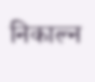निकाल्न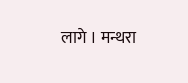लागे । मन्थरा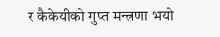र कैकेयीको गुप्त मन्त्रणा भयो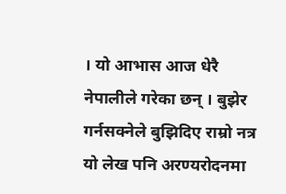। यो आभास आज धेरै नेपालीले गरेका छन् । बुझेर गर्नसक्नेले बुझिदिए राम्रो नत्र यो लेख पनि अरण्यरोदनमा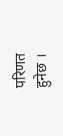परिणत हुनेछ ।